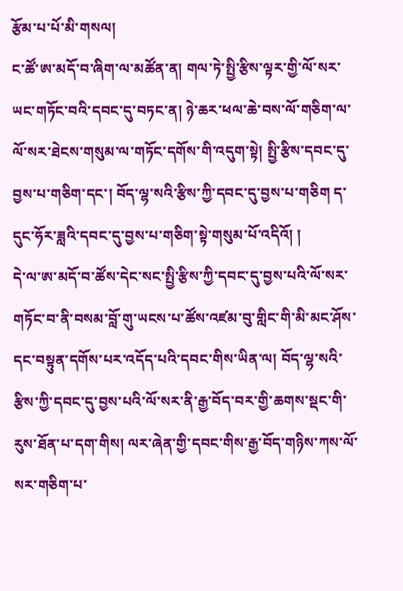རྩོམ་པ་པོ་མི་གསལ།
ང་ཚོ་ཨ་མདོ་བ་ཞིག་ལ་མཚོན་ན། གལ་ཏེ་སྤྱི་རྩིས་ལྟར་གྱི་ལོ་སར་ཡང་གཏོང་བའི་དབང་དུ་བཏང་ན། ཉེ་ཆར་ཕལ་ཆེ་བས་ལོ་གཅིག་ལ་ལོ་སར་ཐེངས་གསུམ་ལ་གཏོང་དགོས་གི་འདུག་སྟེ། སྤྱི་རྩིས་དབང་དུ་བྱས་པ་གཅིག་དང་། བོད་ལྷ་སའི་རྩིས་ཀྱི་དབང་དུ་བྱས་པ་གཅིག ད་དུང་ཧོར་ཟླའི་དབང་དུ་བྱས་པ་གཅིག་སྟེ་གསུམ་པོ་འདིའོ། །
དེ་ལ་ཨ་མདོ་བ་ཚོས་དེང་སང་སྤྱི་རྩིས་ཀྱི་དབང་དུ་བྱས་པའི་ལོ་སར་གཏོང་བ་ནི་བསམ་བློ་གུ་ཡངས་པ་ཚོས་འཛམ་བུ་གླིང་གི་མི་མང་ཤོས་དང་བསྟུན་དགོས་པར་འདོད་པའི་དབང་གིས་ཡིན་ལ། བོད་ལྷ་སའི་རྩིས་ཀྱི་དབང་དུ་བྱས་པའི་ལོ་སར་ནི་རྒྱ་བོད་བར་གྱི་ཆགས་སྡང་གི་རུས་ཐོན་པ་དག་གིས། ལར་ཞེན་གྱི་དབང་གིས་རྒྱ་བོད་གཉིས་ཀས་ལོ་སར་གཅིག་པ་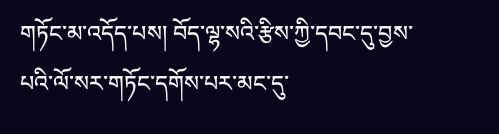གཏོང་མ་འདོད་པས། བོད་ལྷ་སའི་རྩིས་ཀྱི་དབང་དུ་བྱས་པའི་ལོ་སར་གཏོང་དགོས་པར་མང་དུ་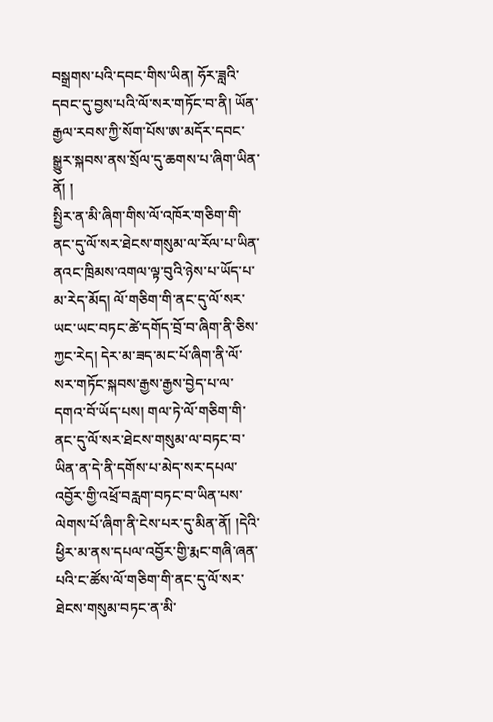བསྒྲགས་པའི་དབང་གིས་ཡིན། ཧོར་ཟླའི་དབང་དུ་བྱས་པའི་ལོ་སར་གཏོང་བ་ནི། ཡོན་རྒྱལ་རབས་ཀྱི་སོག་པོས་ཨ་མདོར་དབང་སྒྱུར་སྐབས་ནས་སྲོལ་དུ་ཆགས་པ་ཞིག་ཡིན་ནོ། །
སྤྱིར་ན་མི་ཞིག་གིས་ལོ་འཁོར་གཅིག་གི་ནང་དུ་ལོ་སར་ཐེངས་གསུམ་ལ་རོལ་པ་ཡིན་ནའང་ཁྲིམས་འགལ་ལྟ་བུའི་ཉེས་པ་ཡོད་པ་མ་རེད་མོད། ལོ་གཅིག་གི་ནང་དུ་ལོ་སར་ཡང་ཡང་བཏང་ཚེ་དགོད་བྲོ་བ་ཞིག་ནི་ཅིས་ཀྱང་རེད། དེར་མ་ཟད་མང་པོ་ཞིག་ནི་ལོ་སར་གཏོང་སྐབས་རྒྱས་རྒྱས་བྱེད་པ་ལ་དགའ་བོ་ཡོད་པས། གལ་ཏེ་ལོ་གཅིག་གི་ནང་དུ་ལོ་སར་ཐེངས་གསུམ་ལ་བཏང་བ་ཡིན་ན་དེ་ནི་དགོས་པ་མེད་སར་དཔལ་འབྱོར་གྱི་འཕྲོ་བརླག་བཏང་བ་ཡིན་པས་ལེགས་པོ་ཞིག་ནི་ངེས་པར་དུ་མིན་ནོ། །དེའི་ཕྱིར་མ་ནས་དཔལ་འབྱོར་གྱི་རྨང་གཞི་ཞན་པའི་ང་ཚོས་ལོ་གཅིག་གི་ནང་དུ་ལོ་སར་ཐེངས་གསུམ་བཏང་ན་མི་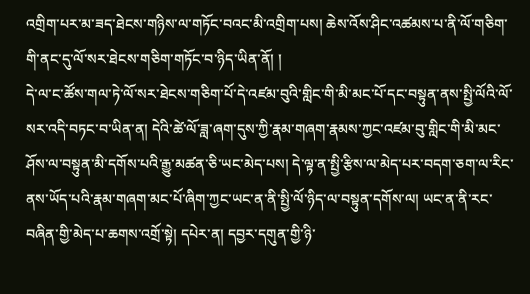འགྲིག་པར་མ་ཟད་ཐེངས་གཉིས་ལ་གཏོང་བའང་མི་འགྲིག་པས། ཆེས་འོས་ཤིང་འཚམས་པ་ནི་ལོ་གཅིག་གི་ནང་དུ་ལོ་སར་ཐེངས་གཅིག་གཏོང་བ་ཉིད་ཡིན་ནོ། །
དེ་ལ་ང་ཚོས་གལ་ཏེ་ལོ་སར་ཐེངས་གཅིག་པོ་དེ་འཛམ་བུའི་གླིང་གི་མི་མང་པོ་དང་བསྟུན་ནས་སྤྱི་ལོའི་ལོ་སར་འདི་བཏང་བ་ཡིན་ན། དེའི་ཚེ་ལོ་ཟླ་ཞག་དུས་ཀྱི་རྣམ་གཞག་རྣམས་ཀྱང་འཛམ་བུ་གླིང་གི་མི་མང་ཤོས་ལ་བསྟུན་མི་དགོས་པའི་རྒྱུ་མཚན་ཅི་ཡང་མེད་པས། དེ་ལྟ་ན་སྤྱི་རྩིས་ལ་མེད་པར་བདག་ཅག་ལ་རིང་ནས་ཡོད་པའི་རྣམ་གཞག་མང་པོ་ཞིག་ཀྱང་ཡང་ན་ནི་སྤྱི་ལོ་ཉིད་ལ་བསྟུན་དགོས་ལ། ཡང་ན་ནི་རང་བཞིན་གྱི་མེད་པ་ཆགས་འགྲོ་སྟེ། དཔེར་ན། དབྱར་དགུན་གྱི་ཉི་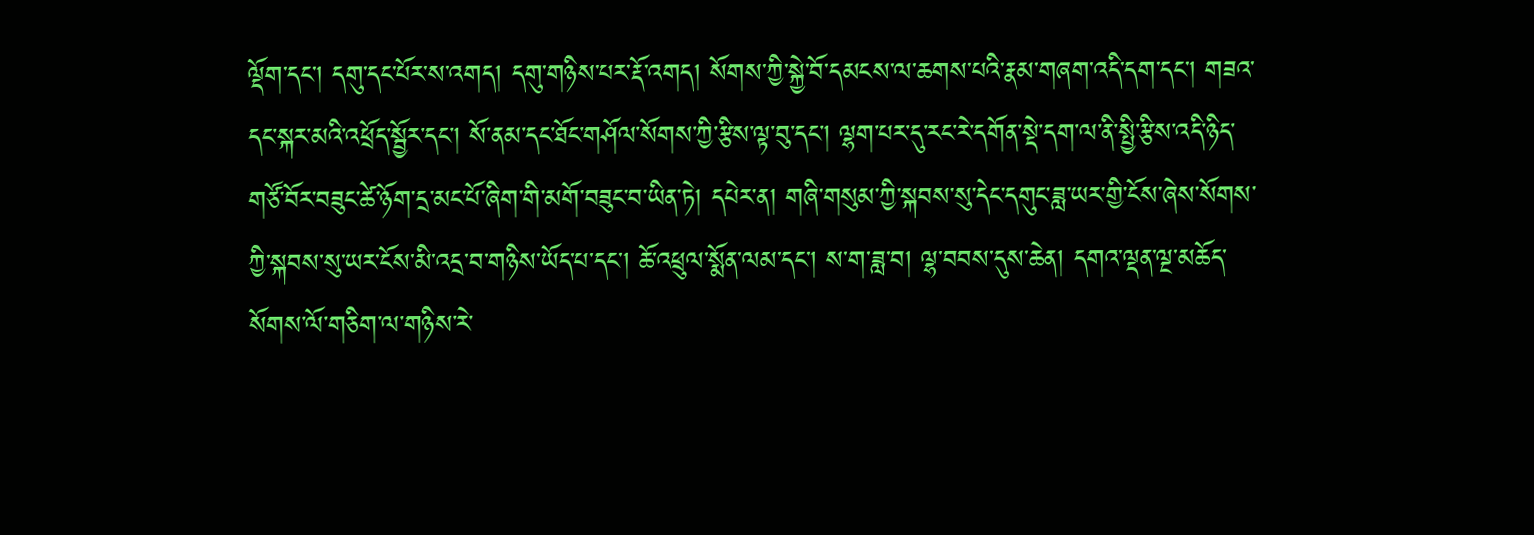ལྡོག་དང་། དགུ་དང་པོར་ས་འགད། དགུ་གཉིས་པར་རྡོ་འགད། སོགས་ཀྱི་སྐྱེ་བོ་དམངས་ལ་ཆགས་པའི་རྣམ་གཞག་འདི་དག་དང་། གཟའ་དང་སྐར་མའི་འཕྲོད་སྦྱོར་དང་། སོ་ནམ་དང་ཐོང་གཤོལ་སོགས་ཀྱི་རྩིས་ལྟ་བུ་དང་། ལྷག་པར་དུ་རང་རེ་དགོན་སྡེ་དག་ལ་ནི་སྤྱི་རྩིས་འདི་ཉིད་གཙོ་བོར་བཟུང་ཚེ་ཉོག་དྲ་མང་པོ་ཞིག་གི་མགོ་བཟུང་བ་ཡིན་ཏེ། དཔེར་ན། གཞི་གསུམ་ཀྱི་སྐབས་སུ་དེང་དགུང་ཟླ་ཡར་གྱི་ངོས་ཞེས་སོགས་ཀྱི་སྐབས་སུ་ཡར་ངོས་མི་འདྲ་བ་གཉིས་ཡོད་པ་དང་། ཆོ་འཕྲུལ་སྨོན་ལམ་དང་། ས་ག་ཟླ་བ། ལྷ་བབས་དུས་ཆེན། དགའ་ལྡན་ལྔ་མཆོད་སོགས་ལོ་གཅིག་ལ་གཉིས་རེ་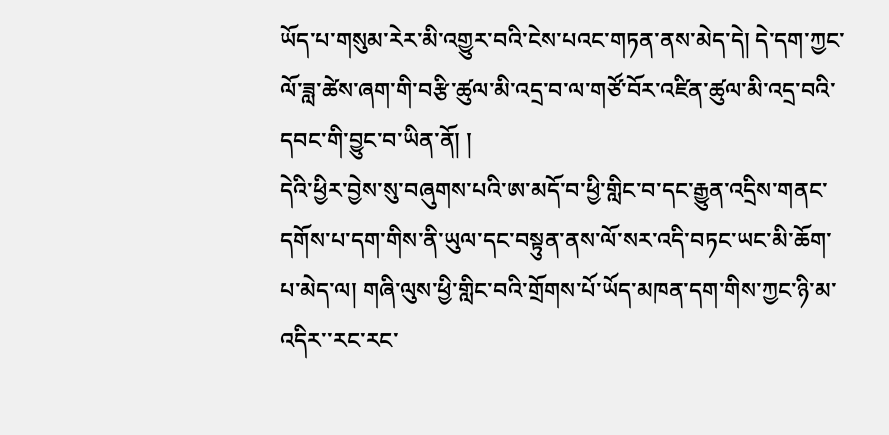ཡོད་པ་གསུམ་རེར་མི་འགྱུར་བའི་ངེས་པའང་གཏན་ནས་མེད་དེ། དེ་དག་ཀྱང་ལོ་ཟླ་ཚེས་ཞག་གི་བརྩི་ཚུལ་མི་འདྲ་བ་ལ་གཙོ་བོར་འཛིན་ཚུལ་མི་འདྲ་བའི་དབང་གི་བྱུང་བ་ཡིན་ནོ། །
དེའི་ཕྱིར་བྱེས་སུ་བཞུགས་པའི་ཨ་མདོ་བ་ཕྱི་གླིང་བ་དང་རྒྱུན་འདྲིས་གནང་དགོས་པ་དག་གིས་ནི་ཡུལ་དང་བསྟུན་ནས་ལོ་སར་འདི་བཏང་ཡང་མི་ཆོག་པ་མེད་ལ། གཞི་ལུས་ཕྱི་གླིང་བའི་གྲོགས་པོ་ཡོད་མཁན་དག་གིས་ཀྱང་ཉི་མ་འདིར་་རང་རང་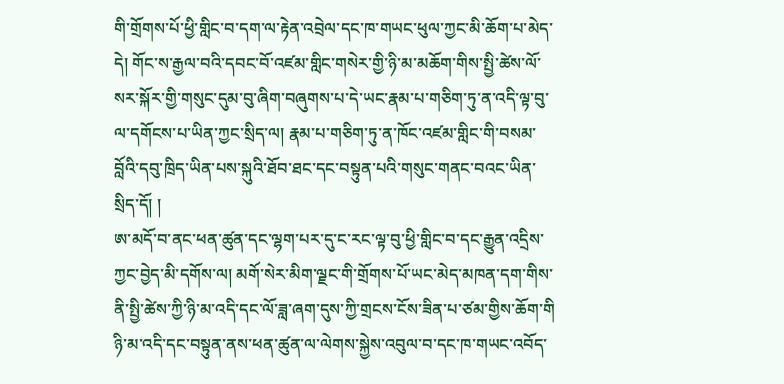གི་གྲོགས་པོ་ཕྱི་གླིང་བ་དག་ལ་རྟེན་འབྲེལ་དང་ཁ་གཡང་ཕུལ་ཀྱང་མི་ཆོག་པ་མེད་དེ། གོང་ས་རྒྱལ་བའི་དབང་བོ་འཛམ་གླིང་གསེར་གྱི་ཉི་མ་མཆོག་གིས་སྤྱི་ཚེས་ལོ་སར་སྐོར་གྱི་གསུང་དུམ་བུ་ཞིག་བཞུགས་པ་དེ་ཡང་རྣམ་པ་གཅིག་ཏུ་ན་འདི་ལྟ་བུ་ལ་དགོངས་པ་ཡིན་ཀྱང་སྲིད་ལ། རྣམ་པ་གཅིག་ཏུ་ན་ཁོང་འཛམ་གླིང་གི་བསམ་བློའི་དབུ་ཁྲིད་ཡིན་པས་སྐུའི་ཐོབ་ཐང་དང་བསྟུན་པའི་གསུང་གནང་བའང་ཡིན་སྲིད་དོ། །
ཨ་མདོ་བ་ནང་ཕན་ཚུན་དང་ལྷག་པར་དུ་ང་རང་ལྟ་བུ་ཕྱི་གླིང་བ་དང་རྒྱུན་འདྲིས་ཀྱང་བྱེད་མི་དགོས་ལ། མགོ་སེར་མིག་ལྗང་གི་གྲོགས་པོ་ཡང་མེད་མཁན་དག་གིས་ནི་སྤྱི་ཚེས་ཀྱི་ཉི་མ་འདི་དང་ལོ་ཟླ་ཞག་དུས་ཀྱི་གྲངས་ངོས་ཟིན་པ་ཙམ་གྱིས་ཆོག་གི
ཉི་མ་འདི་དང་བསྟུན་ནས་ཕན་ཚུན་ལ་ལེགས་སྐྱེས་འབུལ་བ་དང་ཁ་གཡང་འབོད་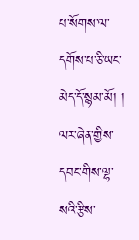པ་སོགས་ལ་དགོས་པ་ཅི་ཡང་མེད་དོ་སྙམ་མོ། །
ལར་ཞེན་གྱིས་དབང་གིས་ལྷ་སའི་རྩིས་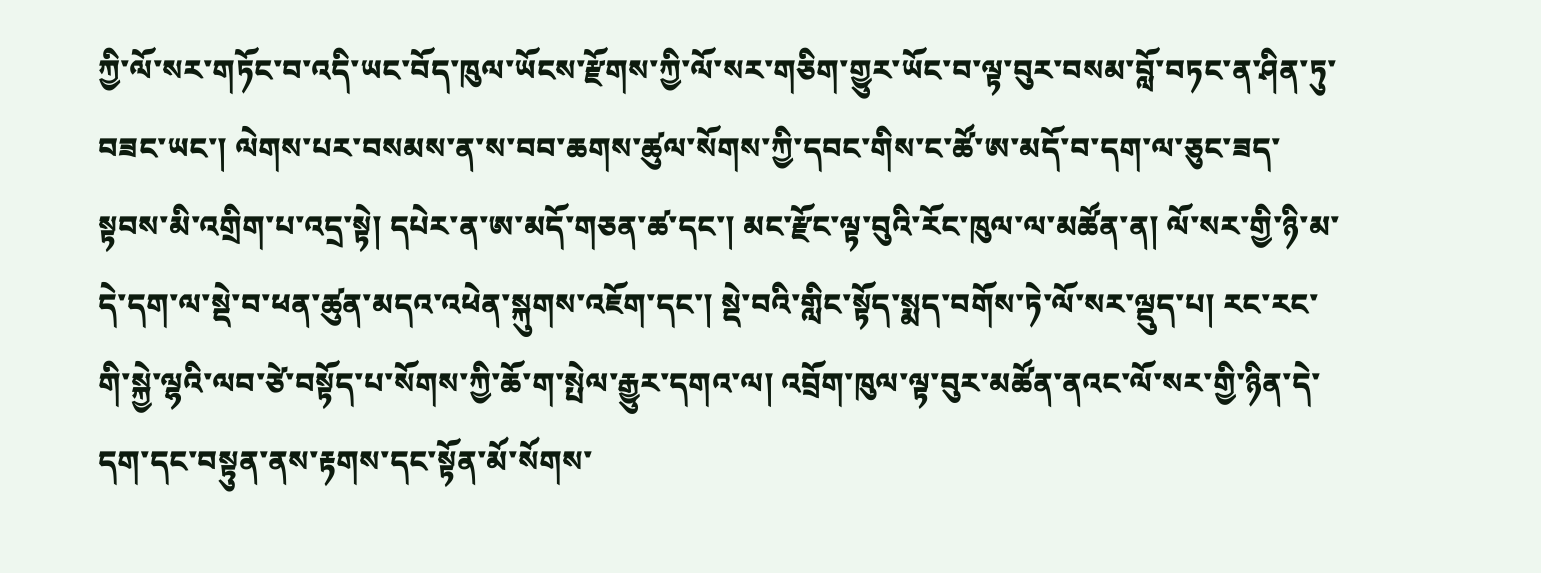ཀྱི་ལོ་སར་གཏོང་བ་འདི་ཡང་བོད་ཁུལ་ཡོངས་རྫོགས་ཀྱི་ལོ་སར་གཅིག་གྱུར་ཡོང་བ་ལྟ་བུར་བསམ་བློ་བཏང་ན་ཤིན་ཏུ་བཟང་ཡང་། ལེགས་པར་བསམས་ན་ས་བབ་ཆགས་ཚུལ་སོགས་ཀྱི་དབང་གིས་ང་ཚོ་ཨ་མདོ་བ་དག་ལ་ཅུང་ཟད་སྟབས་མི་འགྲིག་པ་འདྲ་སྟེ། དཔེར་ན་ཨ་མདོ་གཅན་ཚ་དང་། མང་རྫོང་ལྟ་བུའི་རོང་ཁུལ་ལ་མཚོན་ན། ལོ་སར་གྱི་ཉི་མ་དེ་དག་ལ་སྡེ་བ་ཕན་ཚུན་མདའ་འཕེན་སྐུགས་འཇོག་དང་། སྡེ་བའི་གླིང་སྟོད་སྨད་བགོས་ཏེ་ལོ་སར་ལྡུད་པ། རང་རང་གི་སྐྱེ་ལྷའི་ལབ་ཙེ་བསྟོད་པ་སོགས་ཀྱི་ཆོ་ག་སྤེལ་རྒྱུར་དགའ་ལ། འབྲོག་ཁུལ་ལྟ་བུར་མཚོན་ནའང་ལོ་སར་གྱི་ཉིན་དེ་དག་དང་བསྟུན་ནས་རྟགས་དང་སྟོན་མོ་སོགས་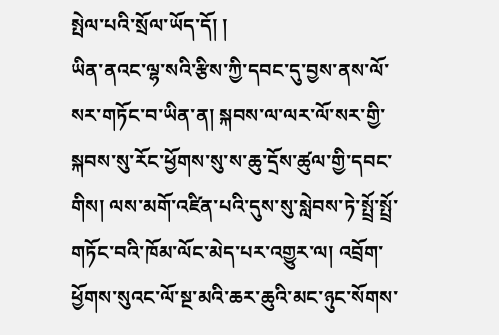སྤེལ་པའི་སྲོལ་ཡོད་དོ། །
ཡིན་ནའང་ལྷ་སའི་རྩིས་ཀྱི་དབང་དུ་བྱས་ནས་ལོ་སར་གཏོང་བ་ཡིན་ན། སྐབས་ལ་ལར་ལོ་སར་གྱི་སྐབས་སུ་རོང་ཕྱོགས་སུ་ས་ཆུ་དྲོས་ཚུལ་གྱི་དབང་གིས། ལས་མགོ་འཛིན་པའི་དུས་སུ་སླེབས་ཏེ་སྤྲོ་སྤྲོ་གཏོང་བའི་ཁོམ་ལོང་མེད་པར་འགྱུར་ལ། འབྲོག་ཕྱོགས་སུའང་ལོ་སྔ་མའི་ཆར་ཆུའི་མང་ཉུང་སོགས་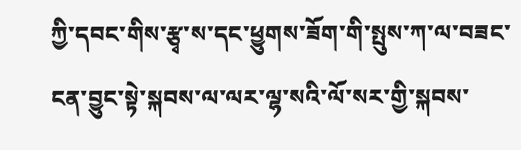ཀྱི་དབང་གིས་རྩྭ་ས་དང་ཕྱུགས་ཟོག་གི་སྤུས་ཀ་ལ་བཟང་ངན་བྱུང་སྟེ་སྐབས་ལ་ལར་ལྷ་སའི་ལོ་སར་གྱི་སྐབས་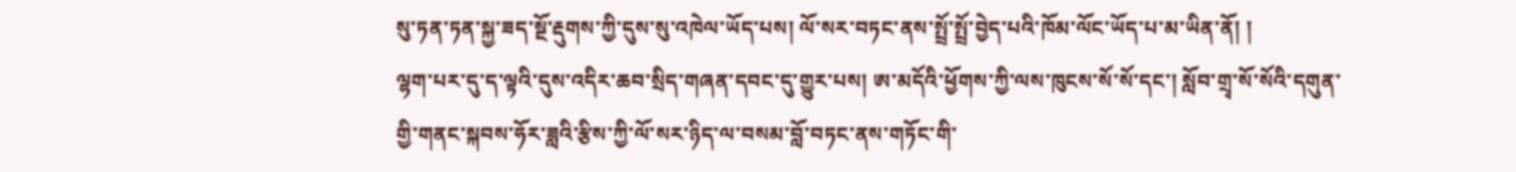སུ་ཏན་ཏན་སྐྱ་ཟད་སྔོ་རྡུགས་ཀྱི་དུས་སུ་འཁེལ་ཡོད་པས། ལོ་སར་བཏང་ནས་སྤྲོ་སྤྲོ་བྱེད་པའི་ཁོམ་ལོང་ཡོད་པ་མ་ཡིན་ནོ། །
ལྷག་པར་དུ་ད་ལྟའི་དུས་འདིར་ཆབ་སྲིད་གཞན་དབང་དུ་གྱུར་པས། ཨ་མདོའི་ཕྱོགས་ཀྱི་ལས་ཁུངས་སོ་སོ་དང་། སློབ་གྲྭ་སོ་སོའི་དགུན་གྱི་གནང་སྐབས་ཧོར་ཟླའི་རྩིས་ཀྱི་ལོ་སར་ཉིད་ལ་བསམ་བློ་བཏང་ནས་གཏོང་གི་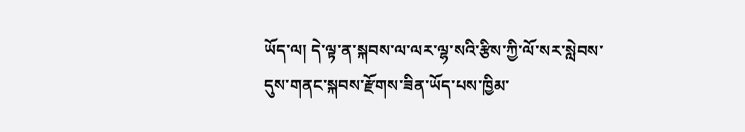ཡོད་ལ། དེ་ལྟ་ན་སྐབས་ལ་ལར་ལྷ་སའི་རྩིས་ཀྱི་ལོ་སར་སླེབས་དུས་གནང་སྐབས་རྫོགས་ཟིན་ཡོད་པས་ཁྱིམ་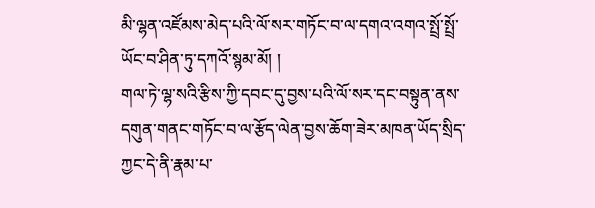མི་ལྷན་འཛོམས་མེད་པའི་ལོ་སར་གཏོང་བ་ལ་དགའ་འགའ་སྤྲོ་སྤྲོ་ཡོང་བ་ཤིན་ཏུ་དཀའོ་སྙམ་མོ། །
གལ་ཏེ་ལྷ་སའི་རྩིས་ཀྱི་དབང་དུ་བྱས་པའི་ལོ་སར་དང་བསྟུན་ནས་དགུན་གནང་གཏོང་བ་ལ་རྩོད་ལེན་བྱས་ཆོག་ཟེར་མཁན་ཡོད་སྲིད་ཀྱང་དེ་ནི་རྣམ་པ་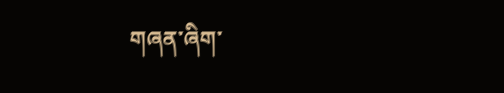གཞན་ཞིག་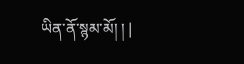ཡིན་ནོ་སྙམ་མོ། ། |